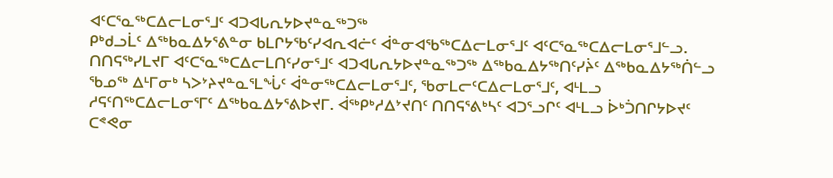ᐊᑦᑕᕐᓇᖅᑕᐃᓕᒪᓂᕐᒧᑦ ᐊᑐᐊᒐᕆᔭᐅᔪᓐᓇᖅᑐᖅ
ᑭᒃᑯᓗᒫᑦ ᐃᖅᑲᓇᐃᔭᕐᕕᓐᓂ ᑲᒪᒋᔭᖃᑦᓯᐊᕆᐊᓖᑦ ᐋᓐᓂᐊᖃᖅᑕᐃᓕᒪᓂᕐᒧᑦ ᐊᑦᑕᕐᓇᖅᑕᐃᓕᒪᓂᕐᒧᓪᓗ. ᑎᑎᕋᖅᓯᒪᔪᒥ ᐊᑦᑕᕐᓇᖅᑕᐃᓕᒪᑎᑦᓯᓂᕐᒧᑦ ᐊᑐᐊᒐᕆᔭᐅᔪᓐᓇᖅᑐᖅ ᐃᖅᑲᓇᐃᔭᖅᑎᑦᓯᔩᑦ ᐃᖅᑲᓇᐃᔭᖅᑏᓪᓗ ᖃᓄᖅ ᐃᒻᒥᓂᒃ ᓴᐳᔾᔨᔪᓐᓇᕐᒪᖔᑦ ᐋᓐᓂᖅᑕᐃᓕᒪᓂᕐᒧᑦ, ᖃᓂᒪᓕᑦᑕᐃᓕᒪᓂᕐᒧᑦ, ᐊᒻᒪᓗ ᓱᕋᑦᑎᖅᑕᐃᓕᒪᓂᕐᒥᑦ ᐃᖅᑲᓇᐃᔭᕐᕕᐅᔪᒥ. ᐋᖅᑭᒃᓱᐃᔾᔪᑎᑦ ᑎᑎᕋᕐᕕᒃᓴᑦ ᐊᑐᕐᓗᒋᑦ ᐊᒻᒪᓗ ᐆᒃᑑᑎᒋᔭᐅᔪᑦ ᑕᕝᕙᓂ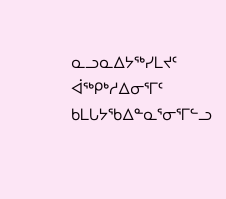ᓇᓗᓇᐃᔭᖅᓯᒪᔪᑦ ᐋᖅᑭᒃᓱᐃᓂᕐᒥᑦ ᑲᒪᒐᔭᖃᐃᓐᓇᕐᓂᕐᒥᓪᓗ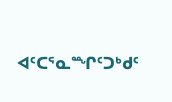ᐊᑦᑕᕐᓇᙱᑦᑐᒃᑯᑦ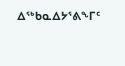ᐃᖅᑲᓇᐃᔭᕐᕕᖕᒥᑦ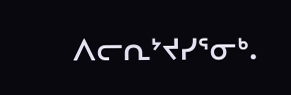ᐱᓕᕆᔾᔪᓯᕐᓂᒃ.